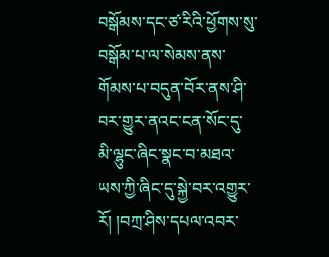བསྒོམས་དང་ཙ་རིའི་ཕྱོགས་སུ་བསྒོམ་པ་ལ་སེམས་ནས་གོམས་པ་བདུན་བོར་ནས་ཤི་བར་གྱུར་ནའང་ངན་སོང་དུ་མི་ལྷུང་ཞིང་སྣང་བ་མཐའ་ཡས་ཀྱི་ཞིང་དུ་སྐྱེ་བར་འགྱུར་རོ། །བཀྲ་ཤིས་དཔལ་འབར་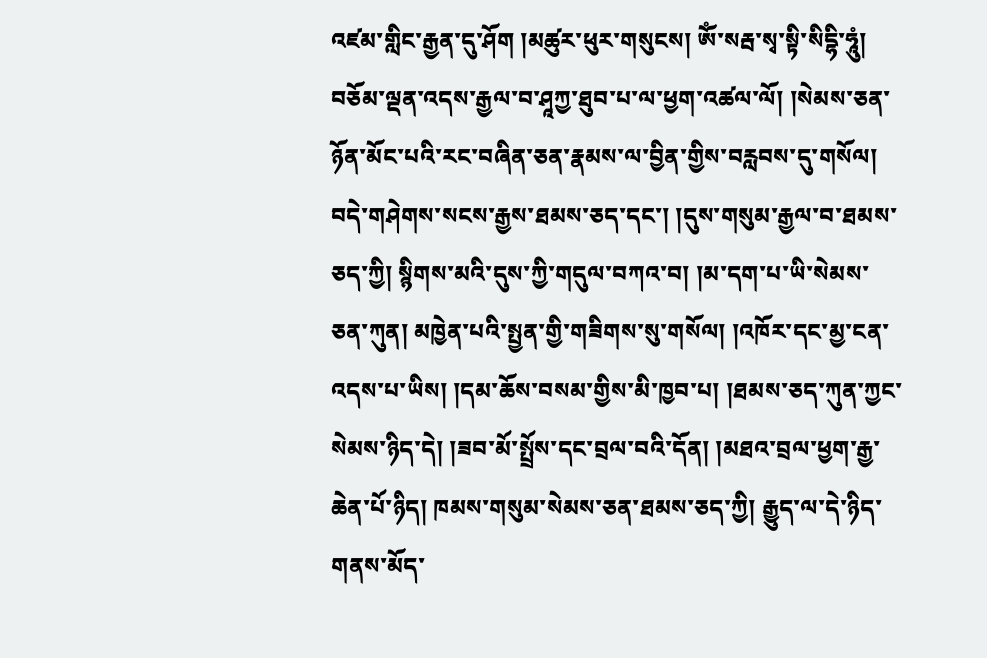འཛམ་གླིང་རྒྱན་དུ་ཤོག །མཚུར་ཕུར་གསུངས། ཨོཾ་སརྦ་སྭ་སྟི་སིདྷི་ཧཱུཾ། བཅོམ་ལྡན་འདས་རྒྱལ་བ་ཤཱཀྱ་ཐུབ་པ་ལ་ཕྱག་འཚལ་ལོ། །སེམས་ཅན་ཉོན་མོང་པའི་རང་བཞིན་ཅན་རྣམས་ལ་བྱིན་གྱིས་བརླབས་དུ་གསོལ། བདེ་གཤེགས་སངས་རྒྱས་ཐམས་ཅད་དང་། །དུས་གསུམ་རྒྱལ་བ་ཐམས་ཅད་ཀྱི། སྙིགས་མའི་དུས་ཀྱི་གདུལ་བཀའ་བ། །མ་དག་པ་ཡི་སེམས་ཅན་ཀུན། མཁྱེན་པའི་སྤྱན་གྱི་གཟིགས་སུ་གསོལ། །འཁོར་དང་མྱ་ངན་འདས་པ་ཡིས། །དམ་ཆོས་བསམ་གྱིས་མི་ཁྱབ་པ། །ཐམས་ཅད་ཀུན་ཀྱང་སེམས་ཉིད་དེ། །ཟབ་མོ་སྤྲོས་དང་བྲལ་བའི་དོན། །མཐའ་བྲལ་ཕྱག་རྒྱ་ཆེན་པོ་ཉིད། ཁམས་གསུམ་སེམས་ཅན་ཐམས་ཅད་ཀྱི། རྒྱུད་ལ་དེ་ཉིད་གནས་མོད་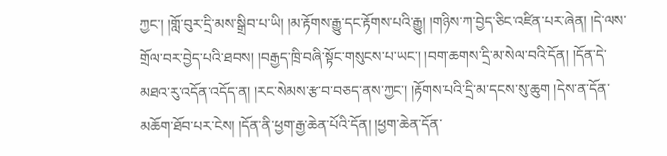ཀྱང་། །གློ་བུར་དྲི་མས་སྒྲིབ་པ་ཡི། །མ་རྟོགས་རྒྱུ་དང་རྟོགས་པའི་རྒྱུ། །གཉིས་ཀ་བྱེད་ཅིང་འཛིན་པར་ཞེན། །དེ་ལས་གྲོལ་བར་བྱེད་པའི་ཐབས། །བརྒྱད་ཁྲི་བཞི་སྟོང་གསུངས་པ་ཡང་། །བག་ཆགས་དྲི་མ་སེལ་བའི་དོན། །དོན་དེ་མཐའ་རུ་འདོན་འདོད་ན། །རང་སེམས་རྩ་བ་བཅད་ནས་ཀྱང་། །རྟོགས་པའི་དྲི་མ་དངས་སུ་ཆུག །དེས་ན་དོན་མཆོག་ཐོབ་པར་ངེས། །དོན་ནི་ཕྱག་རྒྱ་ཆེན་པོའི་དོན། །ཕྱག་ཆེན་དོན་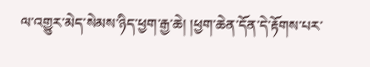ལ་འགྱུར་མེད་སེམས་ཉིད་ཕྱག་རྒྱ་ཆེ། །ཕྱག་ཆེན་དོན་དེ་རྟོགས་པར་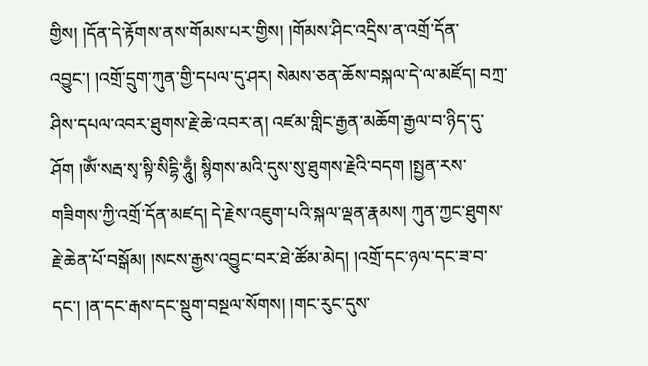གྱིས། །དོན་དེ་རྟོགས་ནས་གོམས་པར་གྱིས། །གོམས་ཤིང་འདྲིས་ན་འགྲོ་དོན་འབྱུང་། །འགྲོ་དྲུག་ཀུན་གྱི་དཔལ་དུ་ཤར། སེམས་ཅན་ཆོས་བསྐལ་དེ་ལ་མཛོད། བཀྲ་ཤིས་དཔལ་འབར་ཐུགས་རྗེ་ཆེ་འབར་ན། འཛམ་གླིང་རྒྱན་མཆོག་རྒྱལ་བ་ཉིད་དུ་ཤོག །ཨོཾ་སརྦ་སྭ་སྟི་སིདྷི་ཧཱུྃ། སྙིགས་མའི་དུས་སུ་ཐུགས་རྗེའི་བདག །སྤྱན་རས་གཟིགས་ཀྱི་འགྲོ་དོན་མཛད། དེ་རྗེས་འཇུག་པའི་སྐལ་ལྡན་རྣམས། ཀུན་ཀྱང་ཐུགས་རྗེ་ཆེན་པོ་བསྒོམ། །སངས་རྒྱས་འབྱུང་བར་ཐེ་ཚོམ་མེད། །འགྲོ་དང་ཉལ་དང་ཟ་བ་དང་། །ན་དང་རྒས་དང་སྡུག་བསྔལ་སོགས། །གང་རུང་དུས་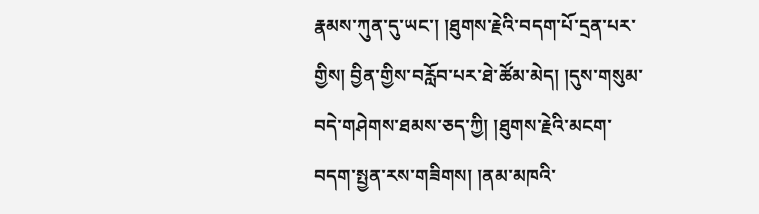རྣམས་ཀུན་དུ་ཡང་། །ཐུགས་རྗེའི་བདག་པོ་དྲན་པར་གྱིས། བྱིན་གྱིས་བརློབ་པར་ཐེ་ཚོམ་མེད། །དུས་གསུམ་བདེ་གཤེགས་ཐམས་ཅད་ཀྱི། །ཐུགས་རྗེའི་མངག་བདག་སྤྱན་རས་གཟིགས། །ནམ་མཁའི་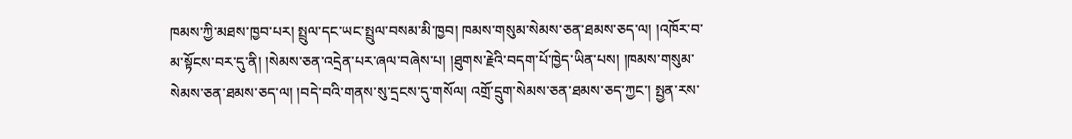ཁམས་ཀྱི་མཐས་ཁྱབ་པར། སྤྲུལ་དང་ཡང་སྤྲུལ་བསམ་མི་ཁྱབ། ཁམས་གསུམ་སེམས་ཅན་ཐམས་ཅད་ལ། །འཁོར་བ་མ་སྟོངས་བར་དུ་ནི། །སེམས་ཅན་འདྲེན་པར་ཞལ་བཞེས་པ། །ཐུགས་རྗེའི་བདག་པོ་ཁྱེད་ཡིན་པས། །ཁམས་གསུམ་སེམས་ཅན་ཐམས་ཅད་ལ། །བདེ་བའི་གནས་སུ་དྲངས་དུ་གསོལ། འགྲོ་དྲུག་སེམས་ཅན་ཐམས་ཅད་ཀྱང་། སྤྱན་རས་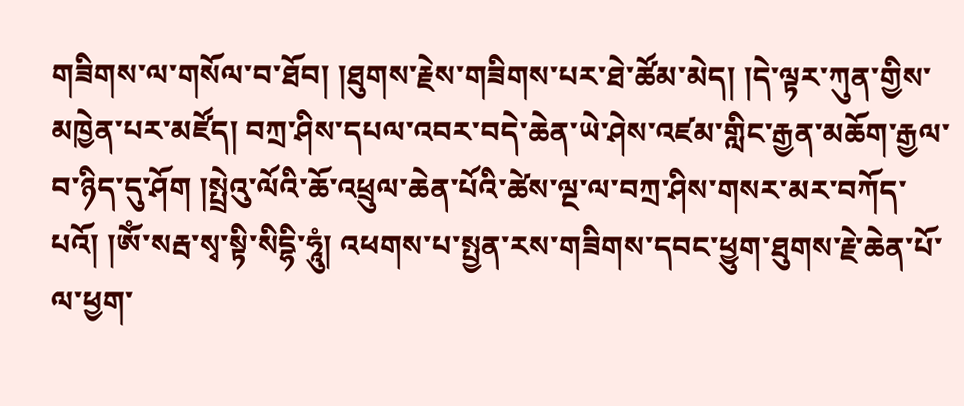གཟིགས་ལ་གསོལ་བ་ཐོབ། །ཐུགས་རྗེས་གཟིགས་པར་ཐེ་ཚོམ་མེད། །དེ་ལྟར་ཀུན་གྱིས་མཁྱེན་པར་མཛོད། བཀྲ་ཤིས་དཔལ་འབར་བདེ་ཆེན་ཡེ་ཤེས་འཛམ་གླིང་རྒྱན་མཆོག་རྒྱལ་བ་ཉིད་དུ་ཤོག །སྤྲེའུ་ལོའི་ཆོ་འཕྲུལ་ཆེན་པོའི་ཚེས་ལྔ་ལ་བཀྲ་ཤིས་གསར་མར་བཀོད་པའོ། །ཨོཾ་སརྦ་སྭ་སྟི་སིདྷི་ཧཱུཾ། འཕགས་པ་སྤྱན་རས་གཟིགས་དབང་ཕྱུག་ཐུགས་རྗེ་ཆེན་པོ་ལ་ཕྱག་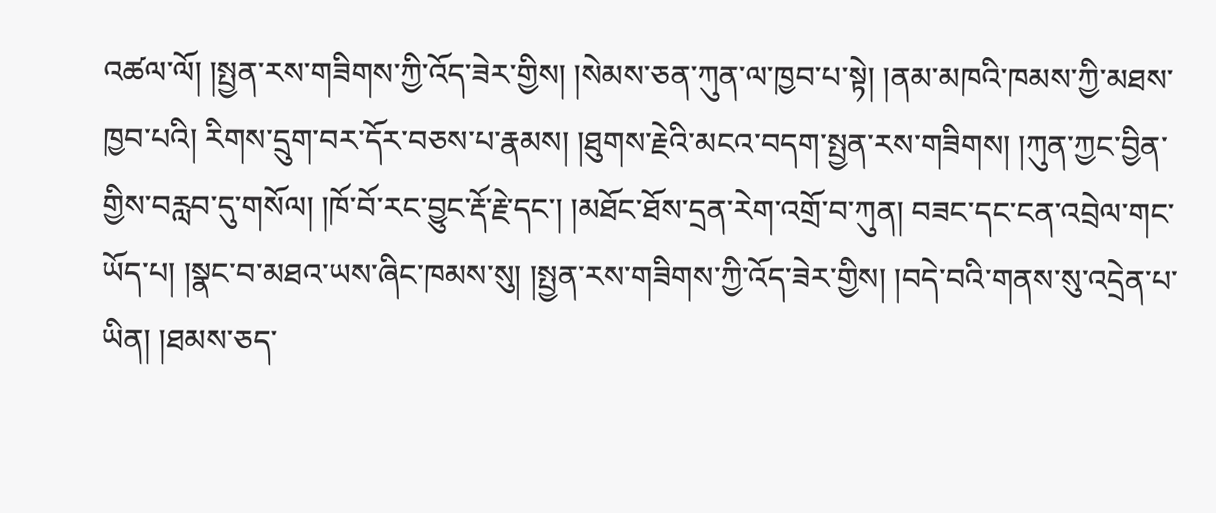འཚལ་ལོ། །སྤྱན་རས་གཟིགས་ཀྱི་འོད་ཟེར་གྱིས། །སེམས་ཅན་ཀུན་ལ་ཁྱབ་པ་སྟེ། །ནམ་མཁའི་ཁམས་ཀྱི་མཐས་ཁྱབ་པའི། རིགས་དྲུག་བར་དོར་བཅས་པ་རྣམས། །ཐུགས་རྗེའི་མངའ་བདག་སྤྱན་རས་གཟིགས། །ཀུན་ཀྱང་བྱིན་གྱིས་བརླབ་དུ་གསོལ། །ཁོ་བོ་རང་བྱུང་རྡོ་རྗེ་དང་། །མཐོང་ཐོས་དྲན་རེག་འགྲོ་བ་ཀུན། བཟང་དང་ངན་འབྲེལ་གང་ཡོད་པ། །སྣང་བ་མཐའ་ཡས་ཞིང་ཁམས་སུ། །སྤྱན་རས་གཟིགས་ཀྱི་འོད་ཟེར་གྱིས། །བདེ་བའི་གནས་སུ་འདྲེན་པ་ཡིན། །ཐམས་ཅད་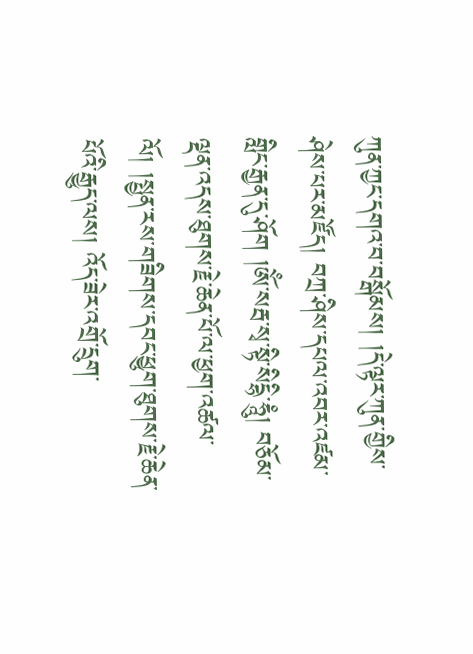ཀུན་ཀྱང་དགའ་བ་བསྒོམས། །དེ་ལྟར་ཀུན་གྱིས་ཤེས་པར་མཛོད། བཀྲ་ཤིས་དཔལ་འབར་འཛམ་གླིང་རྒྱན་དུ་ཤོག །ཨོཾ་སརྦ་སྭ་སྟི་སིདྷི་ཧཱུཾ། བཅོམ་ལྡན་འདས་ཐུགས་རྗེ་ཆེན་པོ་ལ་ཕྱག་འཚལ་ལོ། །སྤྱན་རས་གཟིགས་དབང་ཕྱུག་ཐུགས་རྗེ་ཆེན་པོའི་རྒྱུད་ལས། འོད་ཟེར་འགྲོ་དྲུག་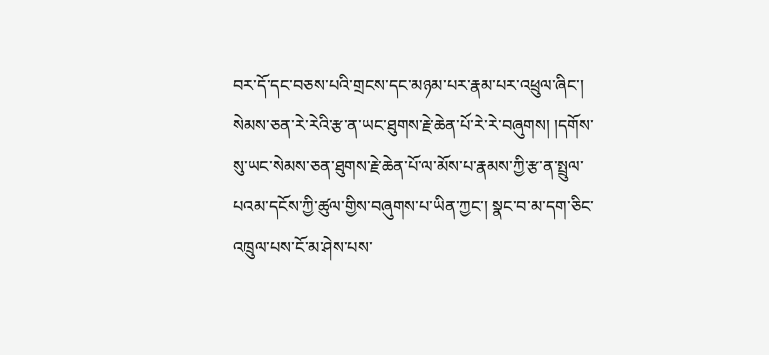བར་དོ་དང་བཅས་པའི་གྲངས་དང་མཉམ་པར་རྣམ་པར་འཕྲུལ་ཞིང་། སེམས་ཅན་རེ་རེའི་རྩ་ན་ཡང་ཐུགས་རྗེ་ཆེན་པོ་རེ་རེ་བཞུགས། །དགོས་སུ་ཡང་སེམས་ཅན་ཐུགས་རྗེ་ཆེན་པོ་ལ་མོས་པ་རྣམས་ཀྱི་རྩ་ན་སྤྲུལ་པའམ་དངོས་ཀྱི་ཚུལ་གྱིས་བཞུགས་པ་ཡིན་ཀྱང་། སྣང་བ་མ་དག་ཅིང་འཁྲུལ་པས་ངོ་མ་ཤེས་པས་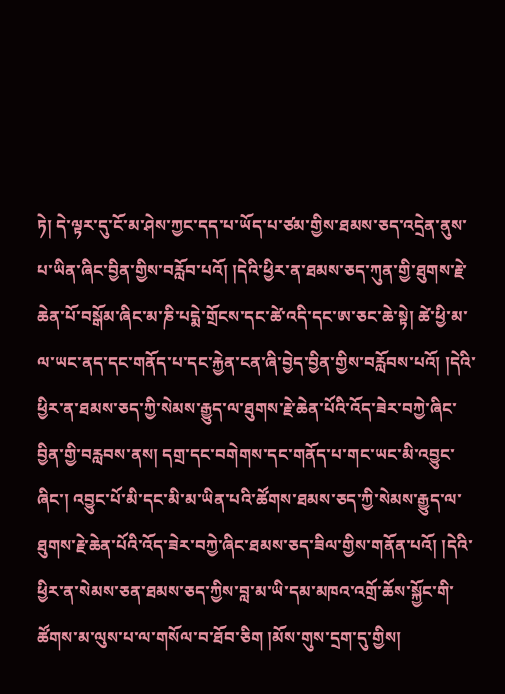ཏེ། དེ་ལྟར་དུ་ངོ་མ་ཤེས་ཀྱང་དད་པ་ཡོད་པ་ཙམ་གྱིས་ཐམས་ཅད་འདྲེན་ནུས་པ་ཡིན་ཞིང་བྱིན་གྱིས་བརློབ་པའོ། །དེའི་ཕྱིར་ན་ཐམས་ཅད་ཀུན་གྱི་ཐུགས་རྗེ་ཆེན་པོ་བསྒོམ་ཞིང་མ་ཎི་པདྨེ་གྲོངས་དང་ཚེ་འདི་དང་ཨ་ཅང་ཆེ་སྟེ། ཚེ་ཕྱི་མ་ལ་ཡང་ནད་དང་གནོད་པ་དང་རྐྱེན་ངན་ཞི་བྱེད་བྱིན་གྱིས་བརློབས་པའོ། །དེའི་ཕྱིར་ན་ཐམས་ཅད་ཀྱི་སེམས་རྒྱུད་ལ་ཐུགས་རྗེ་ཆེན་པོའི་འོད་ཟེར་བཀྱེ་ཞིང་བྱིན་གྱི་བརླབས་ནས། དགྲ་དང་བགེགས་དང་གནོད་པ་གང་ཡང་མི་འབྱུང་ཞིང་། འབྱུང་པོ་མི་དང་མི་མ་ཡིན་པའི་ཚོགས་ཐམས་ཅད་ཀྱི་སེམས་རྒྱུད་ལ་ཐུགས་རྗེ་ཆེན་པོའི་འོད་ཟེར་བཀྱེ་ཞིང་ཐམས་ཅད་ཟིལ་གྱིས་གནོན་པའོ། །དེའི་ཕྱིར་ན་སེམས་ཅན་ཐམས་ཅད་ཀྱིས་བླ་མ་ཡི་དམ་མཁའ་འགྲོ་ཆོས་སྐྱོང་གི་ཚོགས་མ་ལུས་པ་ལ་གསོལ་བ་ཐོབ་ཅིག །མོས་གུས་དྲག་དུ་གྱིས།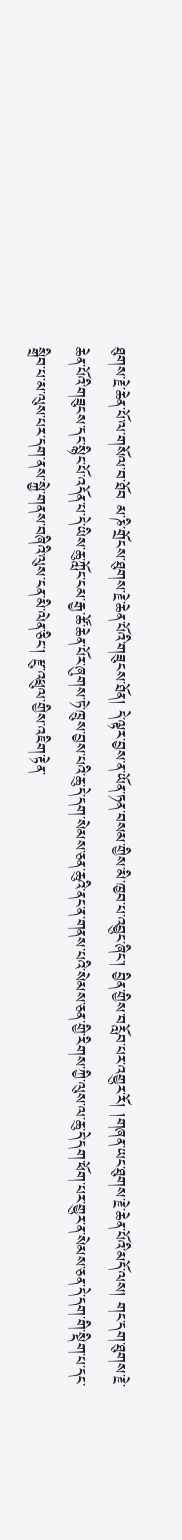ཐུགས་རྗེ་ཆེན་པོ་ལ་གསོལ་བ་ཐོབ མ་ཎི་གྲོངས་ཐུགས་རྗེ་ཆེན་པོའི་གཟུངས་ཐོན། དེ་ལྟར་བྱས་ན་ཡོན་ཏན་བསམ་གྱིས་མི་ཁྱབ་པ་འབྱུང་ཞིང་། བྱིན་གྱིས་བརློབ་པར་འགྱུར་རོ། །གཞན་ཡང་ཐུགས་རྗེ་ཆེན་པོའི་མདོ་ལས། གང་དག་ཐུགས་རྗེ་ཆེན་པོའི་གཟུངས་དང་སྙིང་པོ་འདོན་པ་དེ་ཡིས་ཆུ་ཀློང་ངམ་རྒྱ་ཚོ་ཆེན་པོར་ཞུགས་ཏེ་ཁྲུས་བྱས་པའི་ཆུ་དེ་དག་སེམས་ཅན་ཆུའི་ནང་ན་གནས་པའི་སེམས་ཅན་གྱི་རིགས་ཀྱི་ལུས་ལ་ཆུ་དེ་དག་ཕོག་པར་གྱུར་ན་སེམས་ཅན་དེ་དག་གི་སྡིག་པ་དང་སྒྲིབ་པ་མ་ལུས་པར་དག་ནས་སྐྱེ་གནས་བཞིའི་ལུས་ངན་མི་ལེན་ཅིང་། རྫུ་འཕྲུལ་གྱིས་འཇིག་རྟེན་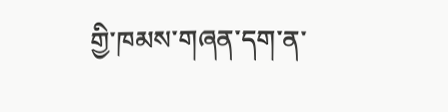གྱི་ཁམས་གཞན་དག་ན་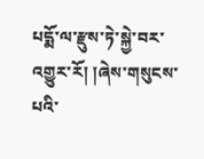པདྨོ་ལ་རྫུས་ཏེ་སྐྱེ་བར་འགྱུར་རོ། །ཞེས་གསུངས་པའི་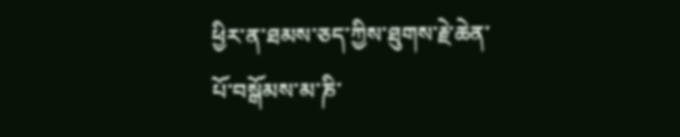ཕྱིར་ན་ཐམས་ཅད་ཀྱིས་ཐུགས་རྗེ་ཆེན་པོ་བསྒོམས་མ་ཎི་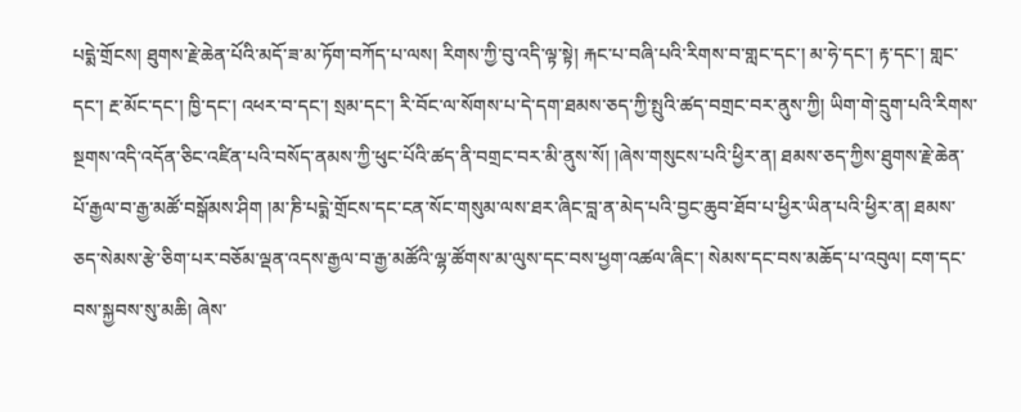པདྨེ་གྲོངས། ཐུགས་རྗེ་ཆེན་པོའི་མདོ་ཟ་མ་ཏོག་བཀོད་པ་ལས། རིགས་ཀྱི་བུ་འདི་ལྟ་སྟེ། རྐང་པ་བཞི་པའི་རིགས་བ་གླང་དང་། མ་ཧེ་དང་། རྟ་དང་། གླང་དང་། རྔ་མོང་དང་། ཁྱི་དང་། འཕར་བ་དང་། སྲམ་དང་། རི་བོང་ལ་སོགས་པ་དེ་དག་ཐམས་ཅད་ཀྱི་སྤུའི་ཚད་བགྲང་བར་ནུས་ཀྱི། ཡིག་གེ་དྲུག་པའི་རིགས་སྔགས་འདི་འདོན་ཅིང་འཛིན་པའི་བསོད་ནམས་ཀྱི་ཕུང་པོའི་ཚད་ནི་བགྲང་བར་མི་ནུས་སོ། །ཞེས་གསུངས་པའི་ཕྱིར་ན། ཐམས་ཅད་ཀྱིས་ཐུགས་རྗེ་ཆེན་པོ་རྒྱལ་བ་རྒྱ་མཚོ་བསྒོམས་ཤིག །མ་ཎི་པདྨེ་གྲོངས་དང་ངན་སོང་གསུམ་ལས་ཐར་ཞིང་བླ་ན་མེད་པའི་བྱང་ཆུབ་ཐོབ་པ་ཕྱིར་ཡིན་པའི་ཕྱིར་ན། ཐམས་ཅད་སེམས་རྩེ་ཅིག་པར་བཅོམ་ལྡན་འདས་རྒྱལ་བ་རྒྱ་མཚོའི་ལྷ་ཚོགས་མ་ལུས་དང་བས་ཕྱག་འཚལ་ཞིང་། སེམས་དང་བས་མཆོད་པ་འབུལ། ངག་དང་བས་སྐྱབས་སུ་མཆི། ཞེས་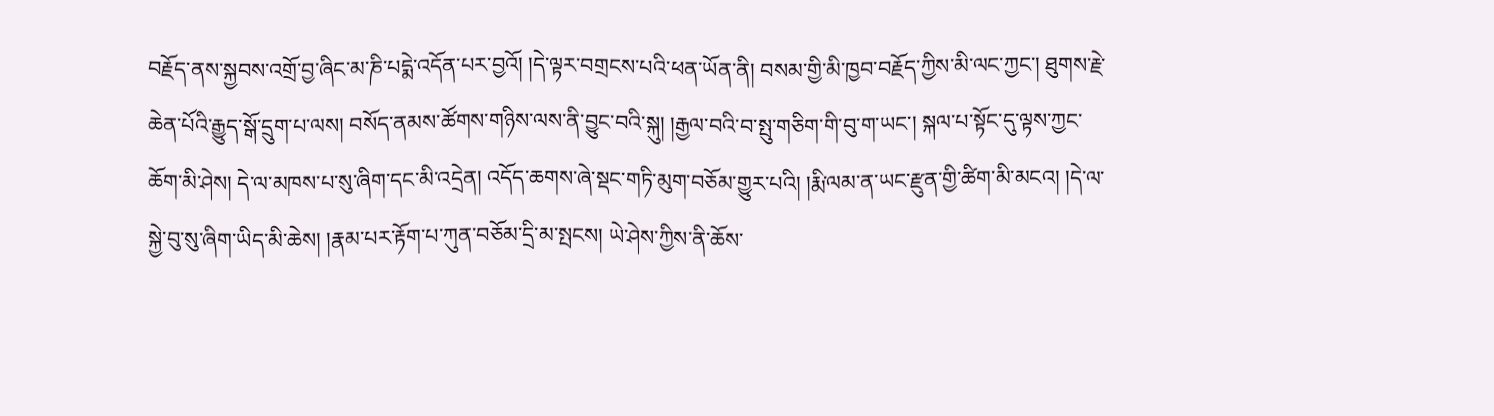བརྗོད་ནས་སྐྱབས་འགྲོ་བྱ་ཞིང་མ་ཎི་པདྨེ་འདོན་པར་བྱའོ། །དེ་ལྟར་བགྲངས་པའི་ཕན་ཡོན་ནི། བསམ་གྱི་མི་ཁྱབ་བརྗོད་ཀྱིས་མི་ལང་ཀྱང་། ཐུགས་རྗེ་ཆེན་པོའི་རྒྱུད་སྒོ་དྲུག་པ་ལས། བསོད་ནམས་ཚོགས་གཉིས་ལས་ནི་བྱུང་བའི་སྐུ། །རྒྱལ་བའི་བ་སྤུ་གཅིག་གི་བུ་ག་ཡང་། སྐལ་པ་སྟོང་དུ་ལྟས་ཀྱང་ཆོག་མི་ཤེས། དེ་ལ་མཁས་པ་སུ་ཞིག་དང་མི་འདྲེན། འདོད་ཆགས་ཞེ་སྡང་གཏི་མུག་བཅོམ་གྱུར་པའི། །རྨི་ལམ་ན་ཡང་རྫུན་གྱི་ཚིག་མི་མངའ། །དེ་ལ་སྐྱེ་བུ་སུ་ཞིག་ཡིད་མི་ཆེས། །རྣམ་པར་རྟོག་པ་ཀུན་བཅོམ་དྲི་མ་སྤངས། ཡེ་ཤེས་ཀྱིས་ནི་ཆོས་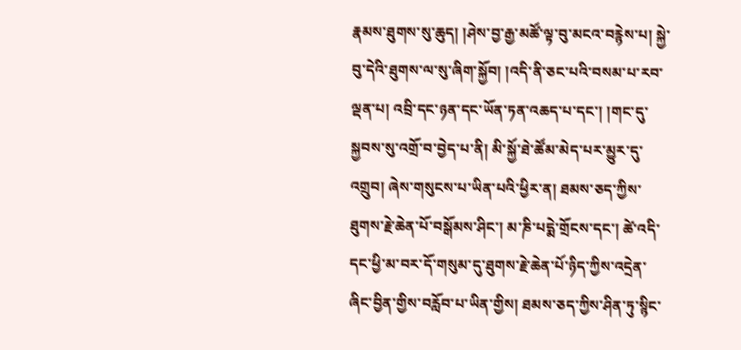རྣམས་ཐུགས་སུ་ཆུད། །ཤེས་བྱ་རྒྱ་མཚོ་ལྟ་བུ་མངའ་བརྙེས་པ། སྐྱེ་བུ་དེའི་ཐུགས་ལ་སུ་ཞིག་སྐྱོབ། །འདི་ནི་ཅང་པའི་བསམ་པ་རབ་ལྡན་པ། འབྲི་དང་ཉན་དང་ཡོན་ཏན་འཆད་པ་དང་། །གང་དུ་སྐྱབས་སུ་འགྲོ་བ་བྱེད་པ་ནི། མི་སྐྱོ་ཐེ་ཚོམ་མེད་པར་མྱུར་དུ་འགྲུབ། ཞེས་གསུངས་པ་ཡིན་པའི་ཕྱིར་ན། ཐམས་ཅད་ཀྱིས་ཐུགས་རྗེ་ཆེན་པོ་བསྒོམས་ཤིང་། མ་ཎི་པདྨེ་གྲོངས་དང་། ཚེ་འདི་དང་ཕྱི་མ་བར་དོ་གསུམ་དུ་ཐུགས་རྗེ་ཆེན་པོ་ཉིད་ཀྱིས་འདྲེན་ཞིང་བྱིན་གྱིས་བརློབ་པ་ཡིན་གྱིས། ཐམས་ཅད་ཀྱིས་ཤིན་ཏུ་སྙིང་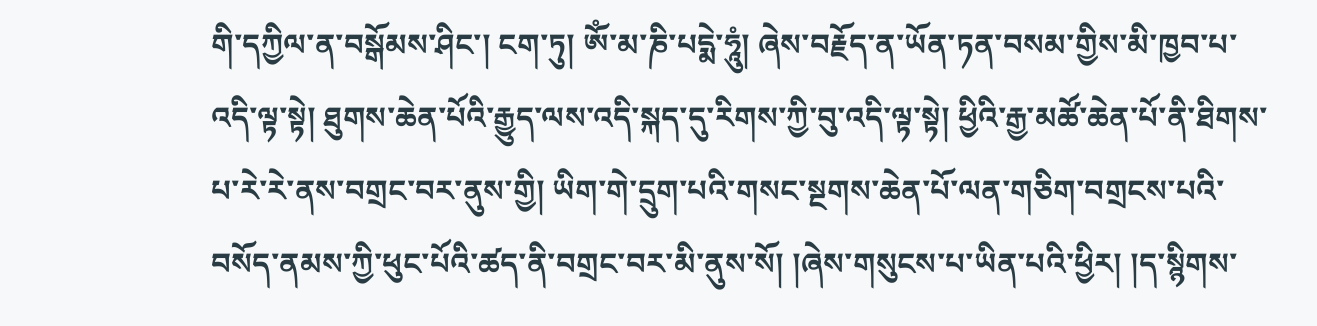གི་དཀྱིལ་ན་བསྒོམས་ཤིང་། ངག་ཏུ། ཨོཾ་མ་ཎི་པདྨེ་ཧཱུཾ། ཞེས་བརྗོད་ན་ཡོན་ཏན་བསམ་གྱིས་མི་ཁྱབ་པ་འདི་ལྟ་སྟེ། ཐུགས་ཆེན་པོའི་རྒྱུད་ལས་འདི་སྐད་དུ་རིགས་ཀྱི་བུ་འདི་ལྟ་སྟེ། ཕྱིའི་རྒྱ་མཚོ་ཆེན་པོ་ནི་ཐིགས་པ་རེ་རེ་ནས་བགྲང་བར་ནུས་གྱི། ཡིག་གེ་དྲུག་པའི་གསང་སྔགས་ཆེན་པོ་ལན་གཅིག་བགྲངས་པའི་བསོད་ནམས་ཀྱི་ཕུང་པོའི་ཚད་ནི་བགྲང་བར་མི་ནུས་སོ། །ཞེས་གསུངས་པ་ཡིན་པའི་ཕྱིར། །ད་སྙིགས་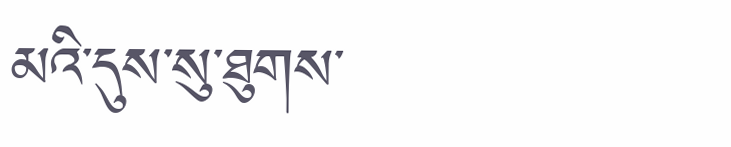མའི་དུས་སུ་ཐུགས་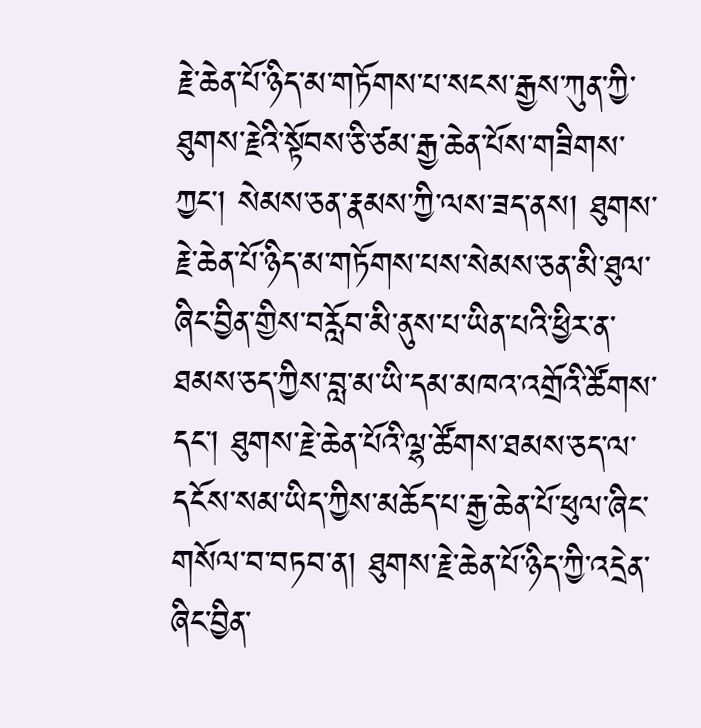རྗེ་ཆེན་པོ་ཉིད་མ་གཏོགས་པ་སངས་རྒྱས་ཀུན་ཀྱི་ཐུགས་རྗེའི་སྟོབས་ཅི་ཙམ་རྒྱ་ཆེན་པོས་གཟིགས་ཀྱང་། སེམས་ཅན་རྣམས་ཀྱི་ལས་ཟད་ནས། ཐུགས་རྗེ་ཆེན་པོ་ཉིད་མ་གཏོགས་པས་སེམས་ཅན་མི་ཐུལ་ཞིང་བྱིན་གྱིས་བརློབ་མི་ནུས་པ་ཡིན་པའི་ཕྱིར་ན་ཐམས་ཅད་ཀྱིས་བླ་མ་ཡི་དམ་མཁའ་འགྲོའི་ཚོགས་དང་། ཐུགས་རྗེ་ཆེན་པོའི་ལྷ་ཚོགས་ཐམས་ཅད་ལ་དངོས་སམ་ཡིད་ཀྱིས་མཆོད་པ་རྒྱ་ཆེན་པོ་ཕུལ་ཞིང་གསོལ་བ་བཏབ་ན། ཐུགས་རྗེ་ཆེན་པོ་ཉིད་ཀྱི་འདྲེན་ཞིང་བྱིན་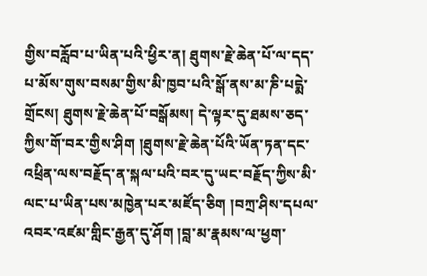གྱིས་བརློབ་པ་ཡིན་པའི་ཕྱིར་ན། ཐུགས་རྗེ་ཆེན་པོ་ལ་དད་པ་མོས་གུས་བསམ་གྱིས་མི་ཁྱབ་པའི་སྒོ་ནས་མ་ཎི་པདྨེ་གྲོངས། ཐུགས་རྗེ་ཆེན་པོ་བསྒོམས། དེ་ལྟར་དུ་ཐམས་ཅད་ཀྱིས་གོ་བར་གྱིས་ཤིག །ཐུགས་རྗེ་ཆེན་པོའི་ཡོན་ཏན་དང་འཕྲིན་ལས་བརྗོད་ན་སྐལ་པའི་བར་དུ་ཡང་བརྗོད་ཀྱིས་མི་ལང་པ་ཡིན་པས་མཁྱེན་པར་མཛོད་ཅིག །བཀྲ་ཤིས་དཔལ་འབར་འཛམ་གླིང་རྒྱན་དུ་ཤོག །བླ་མ་རྣམས་ལ་ཕྱག་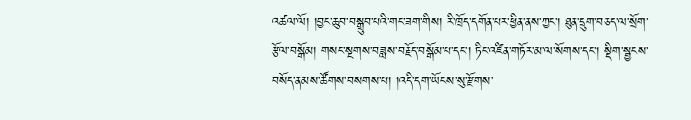འཚལ་ལོ། །བྱང་ཆུབ་བསྒྲུབ་པའི་གང་ཟག་གིས། རི་ཁྲོད་དགོན་པར་ཕྱིན་ནས་ཀྱང་། ཐུན་དྲུག་བཅད་ལ་སྲོག་རྩོལ་བསྒོམ། གསང་སྔགས་བཟླས་བརྗོད་བསྒོམ་པ་དང་། ཏིང་འཛིན་གཏོར་མ་ལ་སོགས་དང་། སྡིག་སྦྱངས་བསོད་ནམས་ཚོགས་བསགས་པ། །འདི་དག་ཡོངས་སུ་རྫོགས་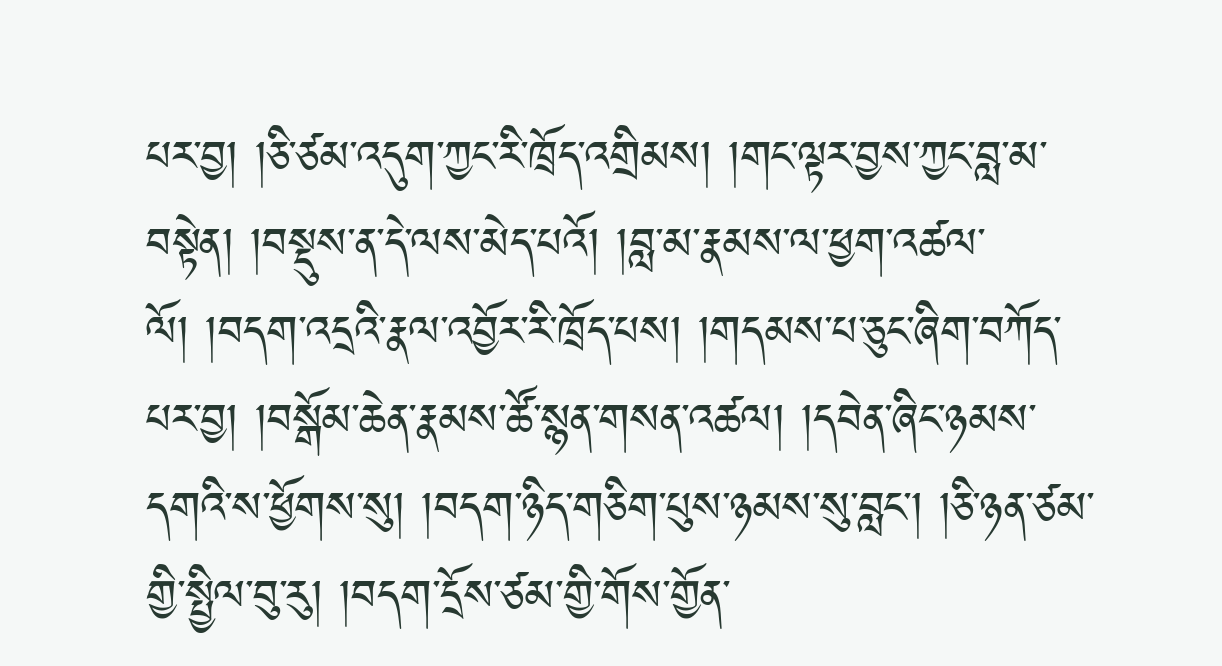པར་བྱ། །ཅི་ཙམ་འདུག་ཀྱང་རི་ཁྲོད་འགྲིམས། །གང་ལྟར་བྱས་ཀྱང་བླ་མ་བསྟེན། །བསྡུས་ན་དེ་ལས་མེད་པའོ། །བླ་མ་རྣམས་ལ་ཕྱག་འཚལ་ལོ། །བདག་འདྲའི་རྣལ་འབྱོར་རི་ཁྲོད་པས། །གདམས་པ་ཅུང་ཞིག་བཀོད་པར་བྱ། །བསྒོམ་ཆེན་རྣམས་ཚོ་སྙན་གསན་འཚལ། །དབེན་ཞིང་ཉམས་དགའི་ས་ཕྱོགས་སུ། །བདག་ཉིད་གཅིག་པུས་ཉམས་སུ་བླང་། །ཅི་ཉན་ཙམ་གྱི་སྤྱིལ་བུ་རུ། །བདག་དྲོས་ཙམ་གྱི་གོས་གྱོན་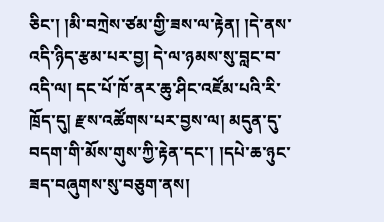ཅིང་། །མི་བཀྲེས་ཙམ་གྱི་ཟས་ལ་རྟེན། །དེ་ནས་འདི་ཉིད་རྩམ་པར་བྱ། དེ་ལ་ཉམས་སུ་བླང་བ་འདི་ལ། དང་པོ་ཁོ་ནར་ཆུ་ཤིང་འཛོམ་པའི་རི་ཁྲོད་དུ། རྫས་འཚོགས་པར་བྱས་ལ། མདུན་དུ་བདག་གི་མོས་གུས་ཀྱི་རྟེན་དང་། །དཔེ་ཆ་ཉུང་ཟད་བཞུགས་སུ་བཅུག་ནས།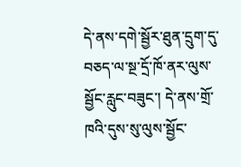དེ་ནས་དགེ་སྦྱོར་ཐུན་དྲུག་དུ་བཅད་ལ་སྔ་དྲོ་ཁོ་ནར་ལུས་སྦྱོང་རླུང་བཟུང་། དེ་ནས་གྲོ་ཁའི་དུས་སུ་ལུས་སྦྱོང་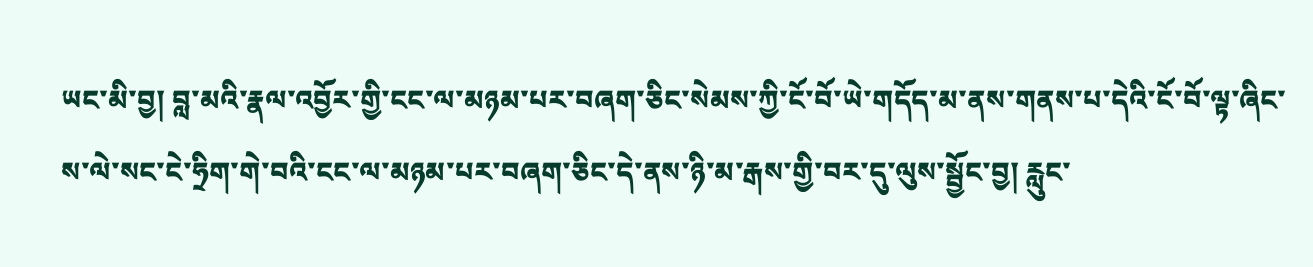ཡང་མི་བྱ། བླ་མའི་རྣལ་འབྱོར་གྱི་ངང་ལ་མཉམ་པར་བཞག་ཅིང་སེམས་ཀྱི་ངོ་བོ་ཡེ་གདོད་མ་ནས་གནས་པ་དེའི་ངོ་བོ་ལྟ་ཞིང་ས་ལེ་སང་ངེ་ཧྲིག་གེ་བའི་ངང་ལ་མཉམ་པར་བཞག་ཅིང་དེ་ནས་ཉི་མ་རྒས་གྱི་བར་དུ་ལུས་སྦྱོང་བྱ། རླུང་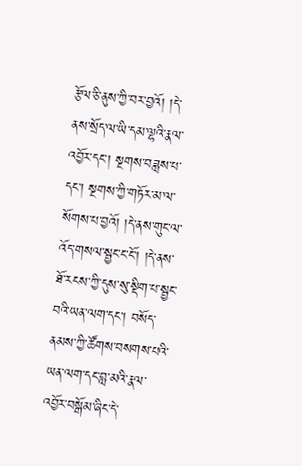རྩོལ་ཅི་ནུས་ཀྱི་བར་བྱའོ། །དེ་ནས་སྲོད་ལ་ཡི་དམ་ལྷའི་རྣལ་འབྱོར་དང་། སྔགས་བཟླས་པ་དང་། སྔགས་ཀྱི་གཏོར་མ་ལ་སོགས་པ་བྱའོ། །དེ་ནས་གུང་ལ་འོད་གསལ་སྦྱང་ང་ངོ་། །དེ་ནས་ཐོ་རངས་ཀྱི་དུས་སུ་སྡིག་པ་སྦྱང་བའི་ཡན་ལག་དང་། བསོད་ནམས་ཀྱི་ཚོགས་བསགས་པའི་ཡན་ལག་དང་བླ་མའི་རྣལ་འབྱོར་བསྒོམ་ཞིང་དེ་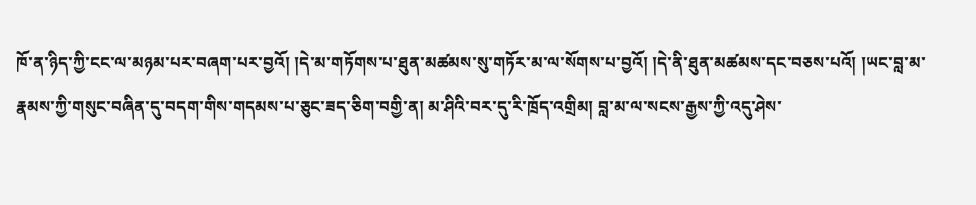ཁོ་ན་ཉིད་ཀྱི་ངང་ལ་མཉམ་པར་བཞག་པར་བྱའོ། །དེ་མ་གཏོགས་པ་ཐུན་མཚམས་སུ་གཏོར་མ་ལ་སོགས་པ་བྱའོ། །དེ་ནི་ཐུན་མཚམས་དང་བཅས་པའོ། །ཡང་བླ་མ་རྣམས་ཀྱི་གསུང་བཞིན་དུ་བདག་གིས་གདམས་པ་ཅུང་ཟད་ཅིག་བགྱི་ན། མ་ཤིའི་བར་དུ་རི་ཁྲོད་འགྲིམ། བླ་མ་ལ་སངས་རྒྱས་ཀྱི་འདུ་ཤེས་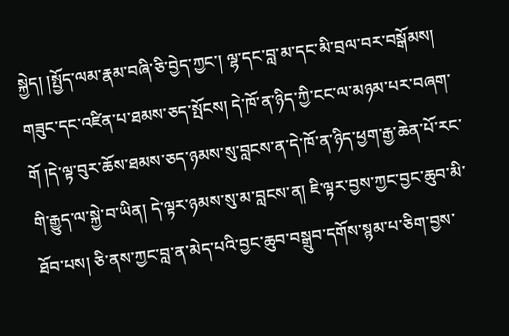སྐྱེད། །སྤྱོད་ལམ་རྣམ་བཞི་ཅི་བྱེད་ཀྱང་། ལྷ་དང་བླ་མ་དང་མི་བྲལ་བར་བསྒོམས། གཟུང་དང་འཛིན་པ་ཐམས་ཅད་སྤོངས། དེ་ཁོ་ན་ཉིད་ཀྱི་ངང་ལ་མཉམ་པར་བཞག་གོ །དེ་ལྟ་བུར་ཆོས་ཐམས་ཅད་ཉམས་སུ་བླངས་ན་དེ་ཁོ་ན་ཉིད་ཕྱག་རྒྱ་ཆེན་པོ་རང་གི་རྒྱུད་ལ་སྐྱེ་བ་ཡིན། དེ་ལྟར་ཉམས་སུ་མ་བླངས་ན། ཇི་ལྟར་བྱས་ཀྱང་བྱང་ཆུབ་མི་ཐོབ་པས། ཅི་ནས་ཀྱང་བླ་ན་མེད་པའི་བྱང་ཆུབ་བསྒྲུབ་དགོས་སྙམ་པ་ཅིག་བྱས་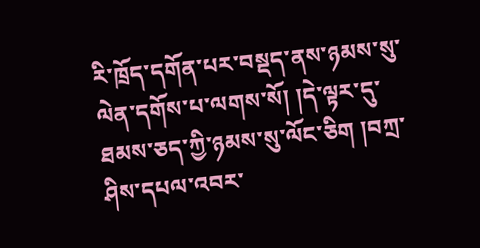རི་ཁྲོད་དགོན་པར་བསྡད་ནས་ཉམས་སུ་ལེན་དགོས་པ་ལགས་སོ། །དེ་ལྟར་དུ་ཐམས་ཅད་ཀྱི་ཉམས་སུ་ལོང་ཅིག །བཀྲ་ཤིས་དཔལ་འབར་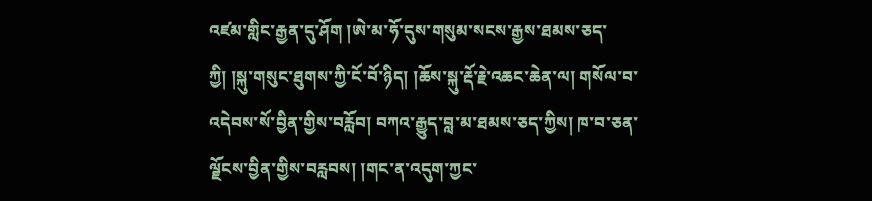འཛམ་གླིང་རྒྱན་དུ་ཤོག །ཨེ་མ་ཧོ་དུས་གསུམ་སངས་རྒྱས་ཐམས་ཅད་ཀྱི། །སྐུ་གསུང་ཐུགས་ཀྱི་ངོ་བོ་ཉིད། །ཆོས་སྐུ་རྡོ་རྗེ་འཆང་ཆེན་ལ། གསོལ་བ་འདེབས་སོ་བྱིན་གྱིས་བརློབ། བཀའ་རྒྱུད་བླ་མ་ཐམས་ཅད་ཀྱིས། ཁ་བ་ཅན་ལྗོངས་བྱིན་གྱིས་བརླབས། །གང་ན་འདུག་ཀྱང་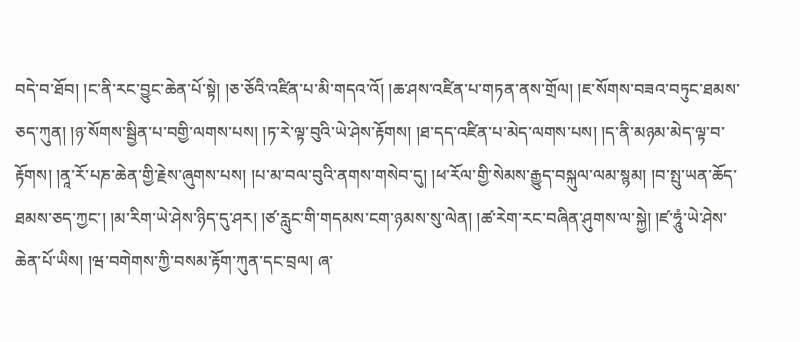བདེ་བ་ཐོབ། །ང་ནི་རང་བྱུང་ཆེན་པོ་སྟེ། །ཅ་ཅོའི་འཛིན་པ་མི་གདའ་འོ། །ཆ་ཤས་འཛིན་པ་གཏན་ནས་གྲོལ། །ཇ་སོགས་བཟའ་བཏུང་ཐམས་ཅད་ཀུན། །ཉ་སོགས་སྦྱིན་པ་བགྱི་ལགས་པས། །ཏ་རེ་ལྟ་བུའི་ཡེ་ཤེས་རྟོགས། །ཐ་དད་འཛིན་པ་མེད་ལགས་པས། །ད་ནི་མཉམ་མེད་ལྟ་བ་རྟོགས། །ནཱ་རོ་པཎ་ཆེན་གྱི་རྗེས་ཞུགས་པས། །པ་མ་བལ་བུའི་ནགས་གསེབ་དུ། །ཕ་རོལ་གྱི་སེམས་རྒྱུད་བསྐུལ་ལམ་སྙམ། །བ་སྤུ་ཡན་ཆོད་ཐམས་ཅད་ཀྱང་། །མ་རིག་ཡེ་ཤེས་ཉིད་དུ་ཤར། །ཙ་རླུང་གི་གདམས་ངག་ཉམས་སུ་ལེན། །ཚ་རེག་རང་བཞིན་ཤུགས་ལ་སྐྱེ། །ཛ་ཧཱུཾ་ཡེ་ཤེས་ཆེན་པོ་ཡིས། །ཝ་བགེགས་ཀྱི་བསམ་རྟོག་ཀུན་དང་བྲལ། ཞ་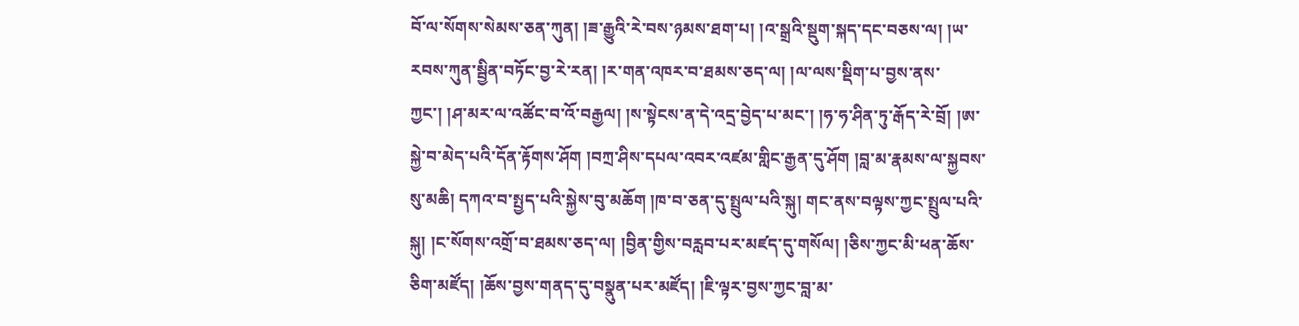བོ་ལ་སོགས་སེམས་ཅན་ཀུན། །ཟ་རྒྱུའི་རེ་བས་ཉམས་ཐག་པ། །འ་སྒྲའི་སྡུག་སྐད་དང་བཅས་ལ། །ཡ་རབས་ཀུན་སྦྱིན་བཏོང་བྱ་རེ་རན། །ར་གན་འཁར་བ་ཐམས་ཅད་ལ། །ལ་ལས་སྡིག་པ་བྱས་ནས་ཀྱང་། །ཤ་མར་ལ་འཚོང་བ་འོ་བརྒྱལ། །ས་སྟེངས་ན་དེ་འདྲ་བྱེད་པ་མང་། །ཧ་ཧ་ཤིན་ཏུ་རྒོད་རེ་བྲོ། །ཨ་སྐྱེ་བ་མེད་པའི་དོན་རྟོགས་ཤོག །བཀྲ་ཤིས་དཔལ་འབར་འཛམ་གླིང་རྒྱན་དུ་ཤོག །བླ་མ་རྣམས་ལ་སྐྱབས་སུ་མཆི། དཀའ་བ་སྤྱད་པའི་སྐྱེས་བུ་མཆོག །ཁ་བ་ཅན་དུ་སྤྲུལ་པའི་སྐུ། གང་ནས་བལྟས་ཀྱང་སྤྲུལ་པའི་སྐུ། །ང་སོགས་འགྲོ་བ་ཐམས་ཅད་ལ། །བྱིན་གྱིས་བརླབ་པར་མཛད་དུ་གསོལ། །ཅིས་ཀྱང་མི་ཕན་ཆོས་ཅིག་མཛོད། །ཆོས་བྱས་གནད་དུ་བསྣུན་པར་མཛོད། །ཇི་ལྟར་བྱས་ཀྱང་བླ་མ་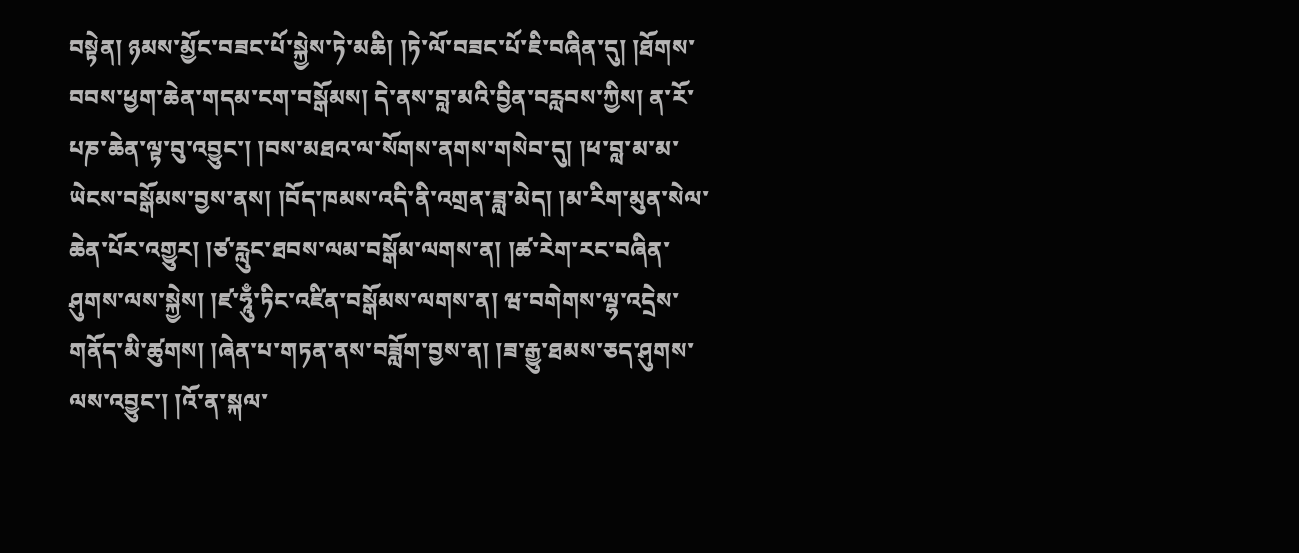བསྟེན། ཉམས་མྱོང་བཟང་པོ་སྐྱེས་ཏེ་མཆི། །ཏེ་ལོ་བཟང་པོ་ཇི་བཞིན་དུ། །ཐོགས་བབས་ཕྱག་ཆེན་གདམ་ངག་བསྒོམས། དེ་ནས་བླ་མའི་བྱིན་བརླབས་ཀྱིས། ན་རོ་པཎ་ཆེན་ལྟ་བུ་འབྱུང་། །བས་མཐའ་ལ་སོགས་ནགས་གསེབ་དུ། །ཕ་བླ་མ་མ་ཡེངས་བསྒོམས་བྱས་ནས། །བོད་ཁམས་འདི་ནི་འགྲན་ཟླ་མེད། །མ་རིག་མུན་སེལ་ཆེན་པོར་འགྱུར། །ཙ་རླུང་ཐབས་ལམ་བསྒོམ་ལགས་ན། །ཚ་རེག་རང་བཞིན་ཤུགས་ལས་སྐྱེས། །ཛ་ཧཱུྃ་ཏིང་འཛིན་བསྒོམས་ལགས་ན། ཝ་བགེགས་ལྷ་འདྲེས་གནོད་མི་ཚུགས། །ཞེན་པ་གཏན་ནས་བཟློག་བྱས་ན། །ཟ་རྒྱུ་ཐམས་ཅད་ཤུགས་ལས་འབྱུང་། །འོ་ན་སྐལ་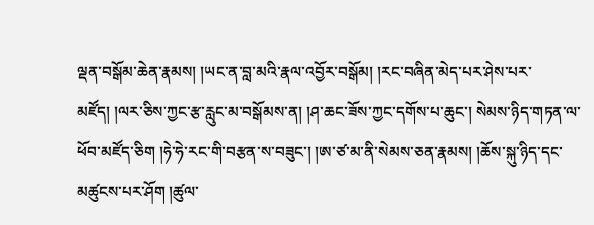ལྡན་བསྒོམ་ཆེན་རྣམས། །ཡང་ན་བླ་མའི་རྣལ་འབྱོར་བསྒོམ། །རང་བཞིན་མེད་པར་ཤེས་པར་མཛོད། །ལར་ཅིས་ཀྱང་རྩ་རླུང་མ་བསྒོམས་ན། །ཤ་ཆང་ཟོས་ཀྱང་དགོས་པ་ཆུང་། སེམས་ཉིད་གཏན་ལ་ཕོབ་མཛོད་ཅིག །ཧེ་ཧེ་རང་གི་བརྩན་ས་བཟུང་། །ཨ་ཙ་མ་ནི་སེམས་ཅན་རྣམས། །ཆོས་སྐུ་ཉིད་དང་མཚུངས་པར་ཤོག །ཚུལ་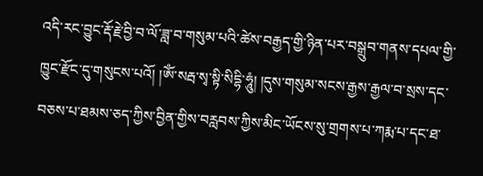འདི་རང་བྱུང་རྡོ་རྗེ་བྱི་བ་ལོ་ཟླ་བ་གསུམ་པའི་ཚེས་བརྒྱད་གྱི་ཉིན་པར་བསྒྲུབ་གནས་དཔལ་གྱི་ཁྱུང་རྫོང་དུ་གསུངས་པའོ། །ཨོཾ་སརྦ་སྭ་སྟི་སིདྷི་ཧཱུཾ། །དུས་གསུམ་སངས་རྒྱས་རྒྱལ་བ་སྲས་དང་བཅས་པ་ཐམས་ཅད་ཀྱིས་བྱིན་གྱིས་བརླབས་ཀྱིས་མིང་ཡོངས་སུ་གྲགས་པ་ཀརྨ་པ་དང་ཐ་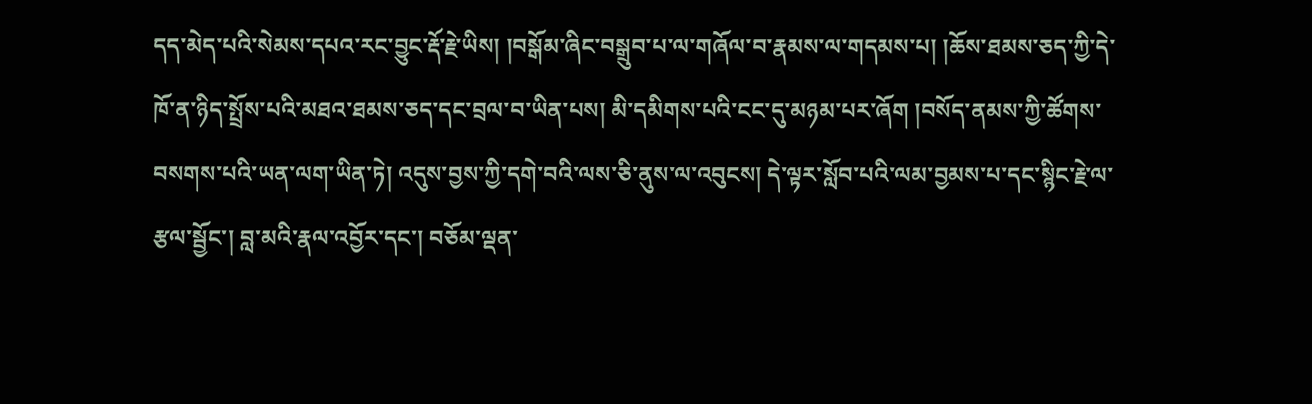དད་མེད་པའི་སེམས་དཔའ་རང་བྱུང་རྡོ་རྗེ་ཡིས། །བསྒོམ་ཞིང་བསྒྲུབ་པ་ལ་གཞོལ་བ་རྣམས་ལ་གདམས་པ། །ཆོས་ཐམས་ཅད་ཀྱི་དེ་ཁོ་ན་ཉིད་སྤྲོས་པའི་མཐའ་ཐམས་ཅད་དང་བྲལ་བ་ཡིན་པས། མི་དམིགས་པའི་ངང་དུ་མཉམ་པར་ཞོག །བསོད་ནམས་ཀྱི་ཚོགས་བསགས་པའི་ཡན་ལག་ཡིན་ཏེ། འདུས་བྱས་ཀྱི་དགེ་བའི་ལས་ཅི་ནུས་ལ་འབུངས། དེ་ལྟར་སློབ་པའི་ལམ་བྱམས་པ་དང་སྙིང་རྗེ་ལ་རྩལ་སྦྱོང་། བླ་མའི་རྣལ་འབྱོར་དང་། བཅོམ་ལྡན་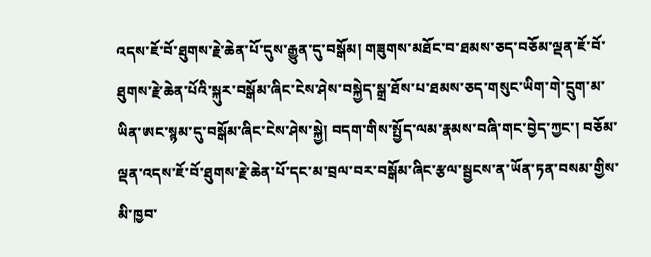འདས་ཇོ་བོ་ཐུགས་རྗེ་ཆེན་པོ་དུས་རྒྱུན་དུ་བསྒོམ། གཟུགས་མཐོང་བ་ཐམས་ཅད་བཅོམ་ལྡན་ཇོ་བོ་ཐུགས་རྗེ་ཆེན་པོའི་སྐུར་བསྒོམ་ཞིང་ངེས་ཤེས་བསྐྱེད་སྒྲ་ཐོས་པ་ཐམས་ཅད་གསུང་ཡིག་གེ་དྲུག་མ་ཡིན་ཨང་སྙམ་དུ་བསྒོམ་ཞིང་ངེས་ཤེས་སྐྱེ། བདག་གིས་སྤྱོད་ལམ་རྣམས་བཞི་གང་བྱེད་ཀྱང་། བཅོམ་ལྡན་འདས་ཇོ་བོ་ཐུགས་རྗེ་ཆེན་པོ་དང་མ་བྲལ་བར་བསྒོམ་ཞིང་རྩལ་སྦྱངས་ན་ཡོན་ཏན་བསམ་གྱིས་མི་ཁྱབ་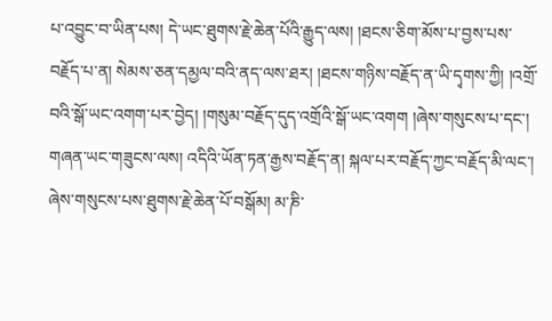པ་འབྱུང་བ་ཡིན་པས། དེ་ཡང་ཐུགས་རྗེ་ཆེན་པོའི་རྒྱུད་ལས། །ཐངས་ཅིག་མོས་པ་བྱས་པས་བརྗོད་པ་ན། སེམས་ཅན་དམྱལ་བའི་ནད་ལས་ཐར། །ཐངས་གཉིས་བརྗོད་ན་ཡི་དྭགས་ཀྱི། །འགྲོ་བའི་སྒོ་ཡང་འགག་པར་བྱེད། །གསུམ་བརྗོད་དུད་འགྲོའི་སྒོ་ཡང་འགག །ཞེས་གསུངས་པ་དང་། གཞན་ཡང་གཟུངས་ལས། འདིའི་ཡོན་ཏན་རྒྱས་བརྗོད་ན། སྐལ་པར་བརྗོད་ཀྱང་བརྗོད་མི་ལང་། ཞེས་གསུངས་པས་ཐུགས་རྗེ་ཆེན་པོ་བསྒོམ། མ་ཎི་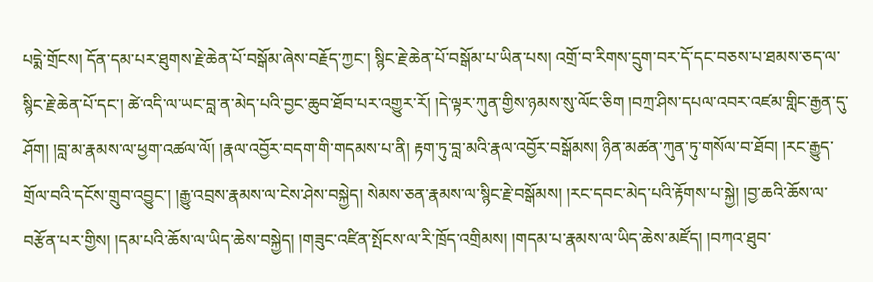པདྨེ་གྲོངས། དོན་དམ་པར་ཐུགས་རྗེ་ཆེན་པོ་བསྒོམ་ཞེས་བརྗོད་ཀྱང་། སྙིང་རྗེ་ཆེན་པོ་བསྒོམ་པ་ཡིན་པས། འགྲོ་བ་རིགས་དྲུག་བར་དོ་དང་བཅས་པ་ཐམས་ཅད་ལ་སྙིང་རྗེ་ཆེན་པོ་དང་། ཚེ་འདི་ལ་ཡང་བླ་ན་མེད་པའི་བྱང་ཆུབ་ཐོབ་པར་འགྱུར་རོ། །དེ་ལྟར་ཀུན་གྱིས་ཉམས་སུ་ལོང་ཅིག །བཀྲ་ཤིས་དཔལ་འབར་འཛམ་གླིང་རྒྱན་དུ་ཤོག། །བླ་མ་རྣམས་ལ་ཕྱག་འཚལ་ལོ། །རྣལ་འབྱོར་བདག་གི་གདམས་པ་ནི། རྟག་ཏུ་བླ་མའི་རྣལ་འབྱོར་བསྒོམས། ཉིན་མཚན་ཀུན་ཏུ་གསོལ་བ་ཐོབ། །རང་རྒྱུད་གྲོལ་བའི་དངོས་གྲུབ་འབྱུང་། །རྒྱུ་འབྲས་རྣམས་ལ་ངེས་ཤེས་བསྐྱེད། སེམས་ཅན་རྣམས་ལ་སྙིང་རྗེ་བསྒོམས། །རང་དབང་མེད་པའི་རྟོགས་པ་སྐྱེ། །བྱ་ཆའི་ཆོས་ལ་བརྩོན་པར་གྱིས། །དམ་པའི་ཆོས་ལ་ཡིད་ཆེས་བསྐྱེད། །གཟུང་འཛིན་སྤོངས་ལ་རི་ཁྲོད་འགྲིམས། །གདམ་པ་རྣམས་ལ་ཡིད་ཆེས་མཛོད། །བཀའ་ཐུབ་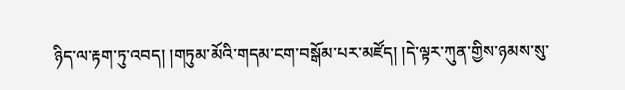ཉིད་ལ་རྟག་ཏུ་འབད། །གཏུམ་མོའི་གདམ་ངག་བསྒོམ་པར་མཛོད། །དེ་ལྟར་ཀུན་གྱིས་ཉམས་སུ་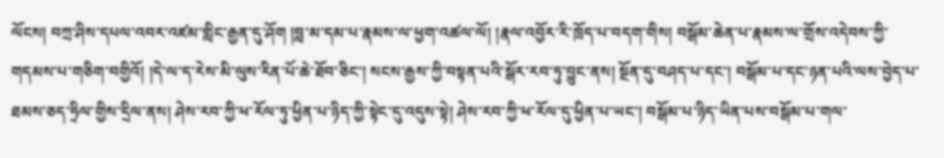ལོངས། བཀྲ་ཤིས་དཔལ་འབར་འཛམ་གླིང་རྒྱན་དུ་ཤོག །བླ་མ་དམ་པ་རྣམས་ལ་ཕྱག་འཚལ་ལོ། །རྣལ་འབྱོར་རི་ཁྲོད་པ་བདག་གིས། བསྒོམ་ཆེན་པ་རྣམས་ལ་གྲོས་འདེབས་ཀྱི་གདམས་པ་གཅིག་བགྱིའོ། །དེ་ལ་ད་རེས་མི་ལུས་རིན་པོ་ཆེ་ཐོབ་ཅིང་། སངས་རྒྱས་ཀྱི་བསྟན་པའི་སྒོར་རབ་ཏུ་བྱུང་ནས། སྔོན་དུ་བཤད་པ་དང་། བསྒོམ་པ་དང་ཉན་པའི་ལས་བྱེད་པ་ཐམས་ཅད་ཧྲིལ་གྱིས་དྲིལ་ནས། ཤེས་རབ་ཀྱི་ཕ་རོལ་ཏུ་ཕྱིན་པ་ཉིད་ཀྱི་སྟེང་དུ་འདུས་སྟེ། ཤེས་རབ་ཀྱི་ཕ་རོལ་དུ་ཕྱིན་པ་ཡང་། བསྒོམ་པ་ཉིད་ཡིན་པས་བསྒོམ་པ་གལ་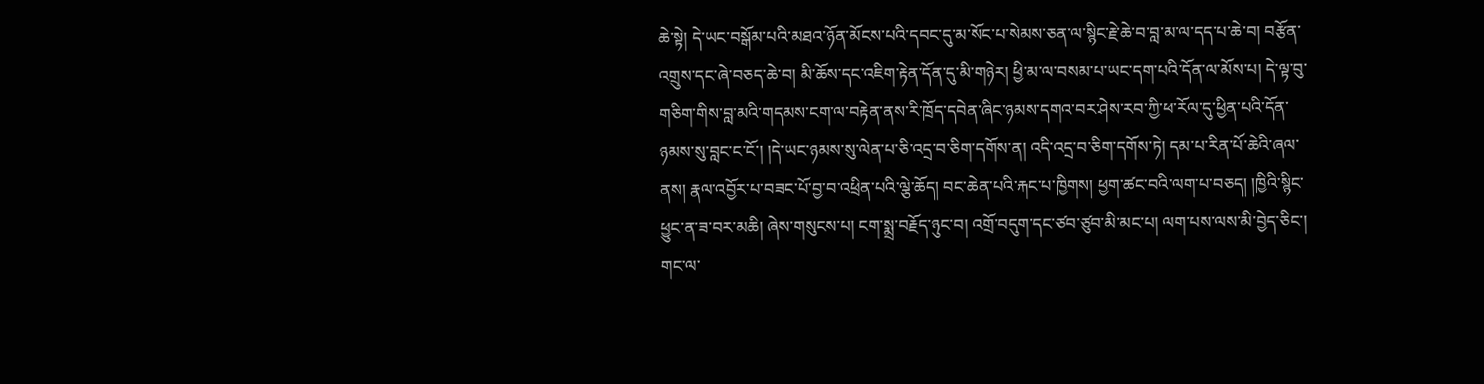ཆེ་སྟེ། དེ་ཡང་བསྒོམ་པའི་མཐའ་ཉོན་མོངས་པའི་དབང་དུ་མ་སོང་པ་སེམས་ཅན་ལ་སྙིང་རྗེ་ཆེ་བ་བླ་མ་ལ་དད་པ་ཆེ་བ། བརྩོན་འགྲུས་དང་ཞེ་བཅད་ཆེ་བ། མི་ཆོས་དང་འཇིག་རྟེན་དོན་དུ་མི་གཉེར། ཕྱི་མ་ལ་བསམ་པ་ཡང་དག་པའི་དོན་ལ་མོས་པ། དེ་ལྟ་བུ་གཅིག་གིས་བླ་མའི་གདམས་ངག་ལ་བརྟེན་ནས་རི་ཁྲོད་དབེན་ཞིང་ཉམས་དགའ་བར་ཤེས་རབ་ཀྱི་ཕ་རོལ་དུ་ཕྱིན་པའི་དོན་ཉམས་སུ་བླང་ང་ངོ་། །དེ་ཡང་ཉམས་སུ་ལེན་པ་ཅི་འདྲ་བ་ཅིག་དགོས་ན། འདི་འདྲ་བ་ཅིག་དགོས་ཏེ། དམ་པ་རིན་པོ་ཆེའི་ཞལ་ནས། རྣལ་འབྱོར་པ་བཟང་པོ་བྱ་བ་འཕྲིན་པའི་ལྕེ་ཆོད། བང་ཆེན་པའི་རྐང་པ་ཁྱིགས། ཕྱག་ཚང་བའི་ལག་པ་བཅད། །ཁྱིའི་སྙིང་ཕྱུང་ན་ཟ་བར་མཆི། ཞེས་གསུངས་པ། ངག་སྨྲ་བརྗོད་ཉུང་བ། འགྲོ་བདུག་དང་ཙབ་ཙུབ་མི་མང་པ། ལག་པས་ལས་མི་བྱེད་ཅིང་། གང་ལ་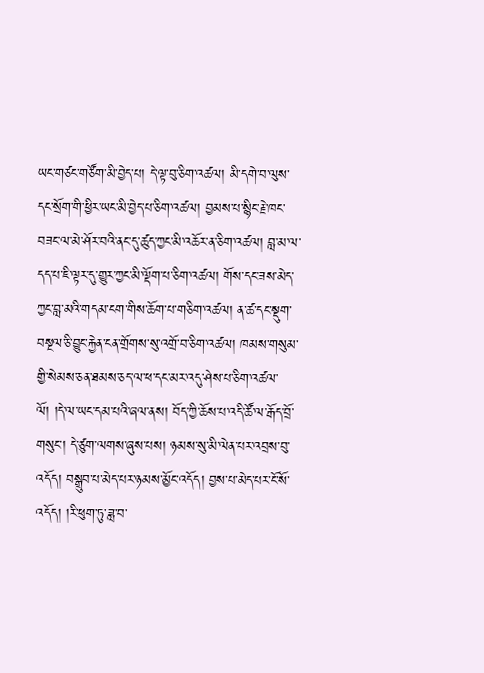ཡང་གཙང་གཙོག་མི་བྱེད་པ། དེ་ལྟ་བུ་ཅིག་འཚལ། མི་དགེ་བ་ལུས་དང་སྲོག་གི་ཕྱིར་ཡང་མི་བྱེད་པ་ཅིག་འཚལ། བྱམས་པ་སྙིང་རྗེ་ཁང་བཟང་ལ་མེ་ཤོར་བའི་ནང་དུ་ཚུད་ཀྱང་མི་འཆོར་ན་ཅིག་འཚལ། བླ་མ་ལ་དད་པ་ཇི་ལྟར་དུ་གྱུར་ཀྱང་མི་ལྡོག་པ་ཅིག་འཚལ། གོས་དང་ཟས་མེད་ཀྱང་བླ་མའི་གདམ་ངག་གིས་ཆོག་པ་གཅིག་འཚལ། ན་ཚ་དང་སྡུག་བསྔལ་ཅི་བྱུང་རྐྱེན་ངན་གྲོགས་སུ་འགྲོ་བ་ཅིག་འཚལ། ཁམས་གསུམ་གྱི་སེམས་ཅན་ཐམས་ཅད་ལ་ཕ་དང་མར་འདུ་ཤེས་པ་ཅིག་འཚལ་ལོ། །དེ་ལ་ཡང་དམ་པའི་ཞལ་ནས། བོད་ཀྱི་ཆོས་པ་འདི་ཚོ་ལ་རྒོད་བྲོ་གསུང་། དེ་ཙུག་ལགས་ཞུས་པས། ཉམས་སུ་མི་ལེན་པར་འབྲས་བུ་འདོད། བསྒྲུབ་པ་མེད་པར་ཉམས་མྱོང་འདོད། བྱས་པ་མེད་པར་ངོ་སོ་འདོད། །རི་ཕུག་ཏུ་ཟླ་བ་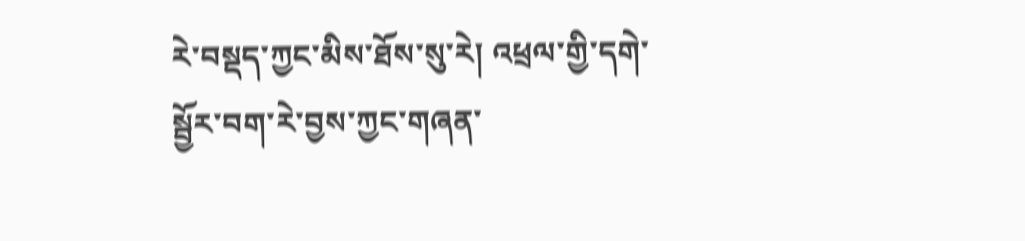རེ་བསྡད་ཀྱང་མིས་ཐོས་སུ་རེ། འཕྲལ་གྱི་དགེ་སྦྱོར་བག་རེ་བྱས་ཀྱང་གཞན་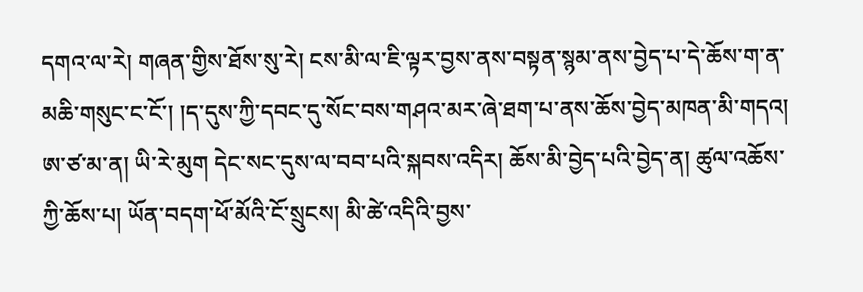དགའ་ལ་རེ། གཞན་གྱིས་ཐོས་སུ་རེ། ངས་མི་ལ་ཇི་ལྟར་བྱས་ནས་བསྟན་སྙམ་ནས་བྱེད་པ་དེ་ཆོས་ག་ན་མཆི་གསུང་ང་ངོ་། །ད་དུས་ཀྱི་དབང་དུ་སོང་བས་གཤའ་མར་ཞེ་ཐག་པ་ནས་ཆོས་བྱེད་མཁན་མི་གདའ། ཨ་ཙ་མ་ན། ཡི་རེ་མུག དེང་སང་དུས་ལ་བབ་པའི་སྐབས་འདིར། ཆོས་མི་བྱེད་པའི་བྱེད་ན། ཚུལ་འཆོས་ཀྱི་ཆོས་པ། ཡོན་བདག་ཕོ་མོའི་ངོ་སྲུངས། མི་ཚེ་འདིའི་བྱས་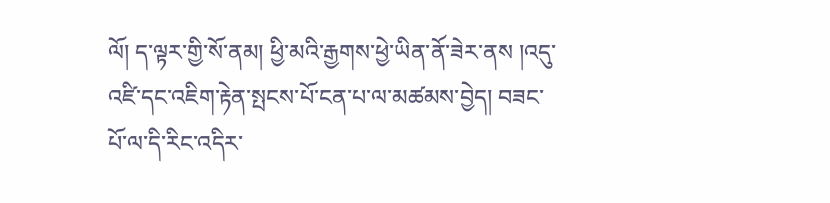ལོ། ད་ལྟར་གྱི་སོ་ནམ། ཕྱི་མའི་རྒྱགས་ཕྱེ་ཡིན་ནོ་ཟེར་ནས །འདུ་འཛི་དང་འཇིག་རྟེན་སྤངས་པོ་ངན་པ་ལ་མཚམས་བྱེད། བཟང་པོ་ལ་དི་རིང་འདིར་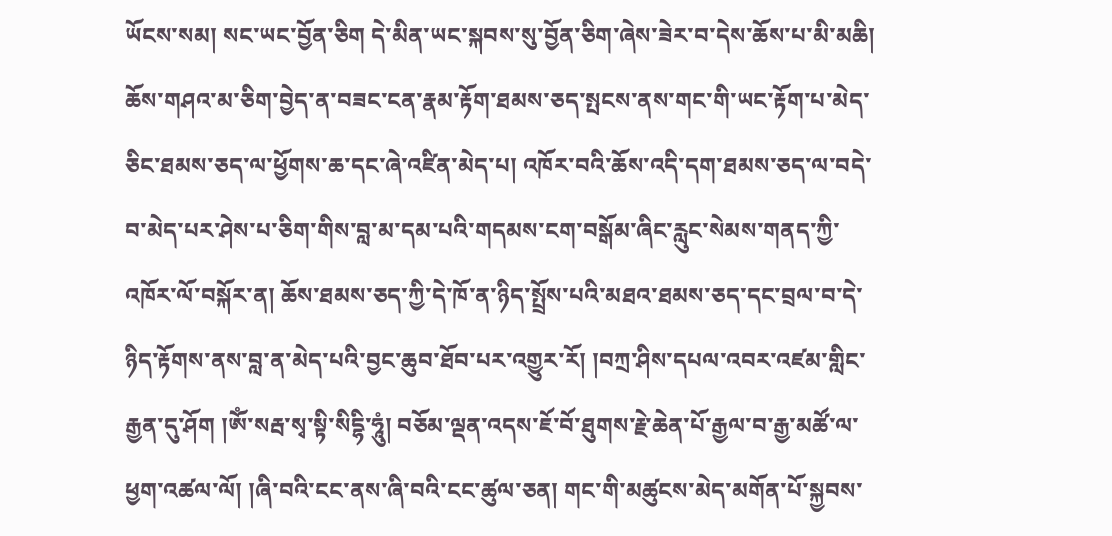ཡོངས་སམ། སང་ཡང་བྱོན་ཅིག དེ་མིན་ཡང་སྐབས་སུ་བྱོན་ཅིག་ཞེས་ཟེར་བ་དེས་ཆོས་པ་མི་མཆི། ཆོས་གཤའ་མ་ཅིག་བྱེད་ན་བཟང་ངན་རྣམ་རྟོག་ཐམས་ཅད་སྤངས་ནས་གང་གི་ཡང་རྟོག་པ་མེད་ཅིང་ཐམས་ཅད་ལ་ཕྱོགས་ཆ་དང་ཞེ་འཛིན་མེད་པ། འཁོར་བའི་ཆོས་འདི་དག་ཐམས་ཅད་ལ་བདེ་བ་མེད་པར་ཤེས་པ་ཅིག་གིས་བླ་མ་དམ་པའི་གདམས་ངག་བསྒོམ་ཞིང་རླུང་སེམས་གནད་ཀྱི་འཁོར་ལོ་བསྐོར་ན། ཆོས་ཐམས་ཅད་ཀྱི་དེ་ཁོ་ན་ཉིད་སྤྲོས་པའི་མཐའ་ཐམས་ཅད་དང་བྲལ་བ་དེ་ཉིད་རྟོགས་ནས་བླ་ན་མེད་པའི་བྱང་ཆུབ་ཐོབ་པར་འགྱུར་རོ། །བཀྲ་ཤིས་དཔལ་འབར་འཛམ་གླིང་རྒྱན་དུ་ཤོག །ཨོཾ་སརྦ་སྭ་སྟི་སིདྷི་ཧཱུཾ། བཅོམ་ལྡན་འདས་ཇོ་བོ་ཐུགས་རྗེ་ཆེན་པོ་རྒྱལ་བ་རྒྱ་མཚོ་ལ་ཕྱག་འཚལ་ལོ། །ཞི་བའི་ངང་ནས་ཞི་བའི་ངང་ཚུལ་ཅན། གང་གི་མཚུངས་མེད་མགོན་པོ་སྐྱབས་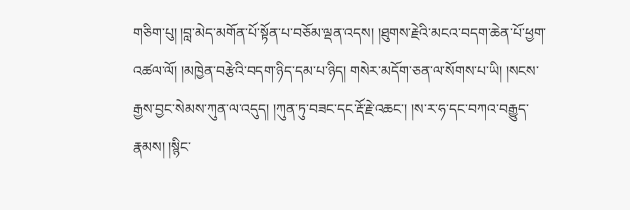གཅིག་པུ། །བླ་མེད་མགོན་པོ་སྟོན་པ་བཅོམ་ལྡན་འདས། །ཐུགས་རྗེའི་མངའ་བདག་ཆེན་པོ་ཕྱག་འཚལ་ལོ། །མཁྱེན་བརྩེའི་བདག་ཉིད་དམ་པ་ཉིད། གསེར་མདོག་ཅན་ལ་སོགས་པ་ཡི། །སངས་རྒྱས་བྱང་སེམས་ཀུན་ལ་འདུད། །ཀུན་ཏུ་བཟང་དང་རྡོ་རྗེ་འཆང་། །ས་ར་ཧ་དང་བཀའ་བརྒྱུད་རྣམས། །སྙིང་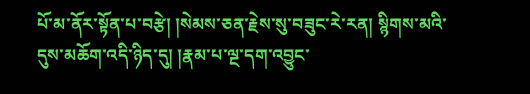པོ་མ་ནོར་སྟོན་པ་བརྩེ། །སེམས་ཅན་རྗེས་སུ་བཟུང་རེ་རན། སྙིགས་མའི་དུས་མཆོག་འདི་ཉིད་དུ། །རྣམ་པ་ལྔ་དག་འབྱུང་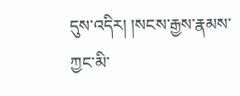དུས་འདིར། །སངས་རྒྱས་རྣམས་ཀྱང་མི་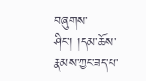བཞུགས་ཤིང་། །དམ་ཆོས་རྣམས་ཀྱང་ཟད་པ་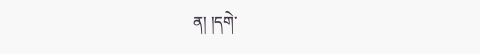ན། །དགེ་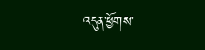འདུན་ཕྱོགས་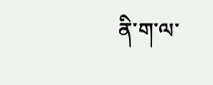ནི་ག་ལ་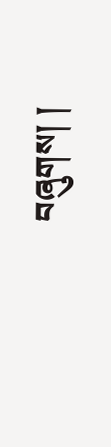བཞུགས། །